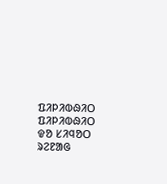ᱯᱤᱞᱤᱵᱷᱤᱛ
ᱯᱤᱞᱤᱵᱷᱤᱛ ᱫᱚ ᱥᱤᱧᱚᱛ ᱨᱮᱱᱟᱜ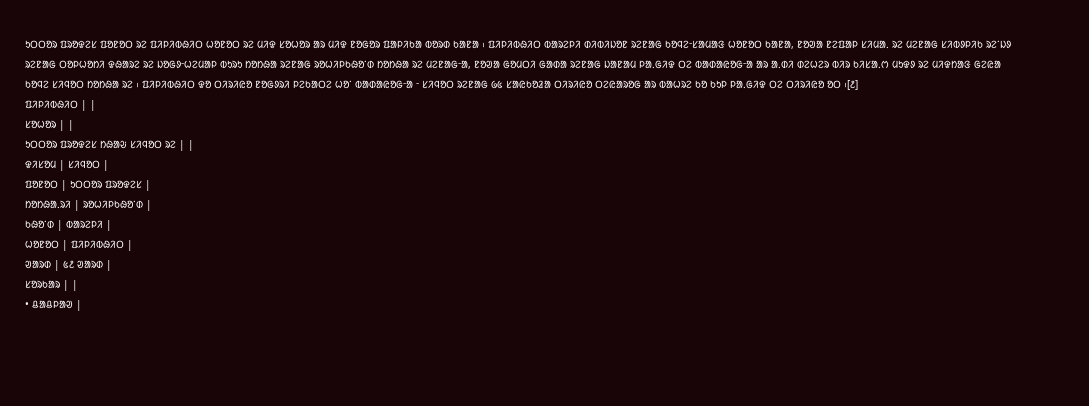ᱩᱛᱛᱚᱨ ᱯᱨᱚᱫᱮᱥ ᱯᱚᱱᱚᱛ ᱨᱮ ᱯᱤᱞᱤᱵᱷᱤᱛ ᱦᱚᱱᱚᱛ ᱨᱮ ᱢᱤᱫ ᱥᱚᱦᱚᱨ ᱟᱨ ᱢᱤᱫ ᱱᱚᱜᱚᱨ ᱯᱟᱞᱤᱠᱟ ᱵᱚᱨᱰ ᱠᱟᱱᱟ ᱾ ᱯᱤᱞᱤᱵᱷᱤᱛ ᱵᱟᱨᱮᱞᱤ ᱰᱤᱵᱤᱡᱚᱱ ᱨᱮᱱᱟᱜ ᱠᱚᱧᱮᱼᱥᱟᱢᱟᱝ ᱦᱚᱱᱚᱛ ᱠᱟᱱᱟ, ᱱᱚᱣᱟ ᱱᱮᱯᱟᱞ ᱥᱤᱢᱟᱹ ᱨᱮ ᱢᱮᱱᱟᱜ ᱥᱤᱵᱽᱞᱤᱠ ᱨᱮᱸᱡᱽ ᱨᱮᱱᱟᱜ ᱛᱚᱞᱦᱚᱴᱤ ᱫᱷᱟᱨᱮ ᱨᱮ ᱡᱚᱜᱽᱼᱦᱮᱢᱟᱞ ᱵᱩᱨᱩ ᱴᱚᱴᱷᱟ ᱨᱮᱱᱟᱜ ᱨᱚᱦᱤᱞᱠᱷᱚᱸᱰ ᱴᱚᱴᱷᱟ ᱨᱮ ᱢᱮᱱᱟᱜᱼᱟ, ᱱᱚᱣᱟ ᱜᱚᱢᱛᱤ ᱜᱟᱰᱟ ᱨᱮᱱᱟᱜ ᱡᱟᱱᱟᱢ ᱞᱟᱹᱜᱤᱫ ᱛᱮ ᱵᱟᱰᱟᱭᱚᱜᱼᱟ ᱟᱨ ᱟᱹᱰᱤ ᱰᱮᱦᱮᱨ ᱵᱤᱨ ᱠᱤᱥᱟᱹᱬ ᱢᱩᱫᱽ ᱨᱮ ᱢᱤᱫᱴᱟᱝ ᱜᱮᱭᱟ ᱠᱚᱧᱮ ᱥᱤᱧᱚᱛ ᱴᱚᱴᱷᱟ ᱨᱮ ᱾ ᱯᱤᱞᱤᱵᱷᱤᱛ ᱫᱚ ᱛᱤᱨᱤᱭᱚ ᱱᱚᱜᱽᱨᱤ ᱞᱮᱠᱟᱛᱮ ᱦᱚᱸ ᱵᱟᱰᱟᱭᱚᱜᱼᱟ ᱼ ᱥᱤᱧᱚᱛ ᱨᱮᱱᱟᱜ ᱙᱕ ᱥᱟᱭᱠᱚᱲᱟ ᱛᱤᱨᱤᱭᱚ ᱛᱮᱭᱟᱨᱚᱜ ᱟᱨ ᱵᱟᱦᱨᱮ ᱠᱚ ᱠᱩᱞ ᱞᱟᱹᱜᱤᱫ ᱛᱮ ᱛᱤᱨᱤᱭᱚ ᱚᱛ ᱾[᱒]
ᱯᱤᱞᱤᱵᱷᱤᱛ | |
ᱥᱚᱦᱚᱨ | |
ᱩᱛᱛᱚᱨ ᱯᱨᱚᱫᱮᱥ ᱴᱷᱟᱶ ᱥᱤᱧᱚᱛ ᱨᱮ | |
ᱫᱤᱥᱚᱢ | ᱥᱤᱧᱚᱛ |
ᱯᱚᱱᱚᱛ | ᱩᱛᱛᱚᱨ ᱯᱨᱚᱫᱮᱥ |
ᱴᱚᱴᱷᱟᱹᱨᱤ | ᱨᱚᱦᱤᱞᱠᱷᱚᱸᱰ |
ᱠᱷᱚᱸᱰ | ᱵᱟᱨᱮᱞᱤ |
ᱦᱚᱱᱚᱛ | ᱯᱤᱞᱤᱵᱷᱤᱛ |
ᱣᱟᱨᱰ | ᱕᱒ ᱣᱟᱨᱰ |
ᱥᱚᱨᱠᱟᱨ | |
• ᱪᱟᱪᱞᱟᱣ |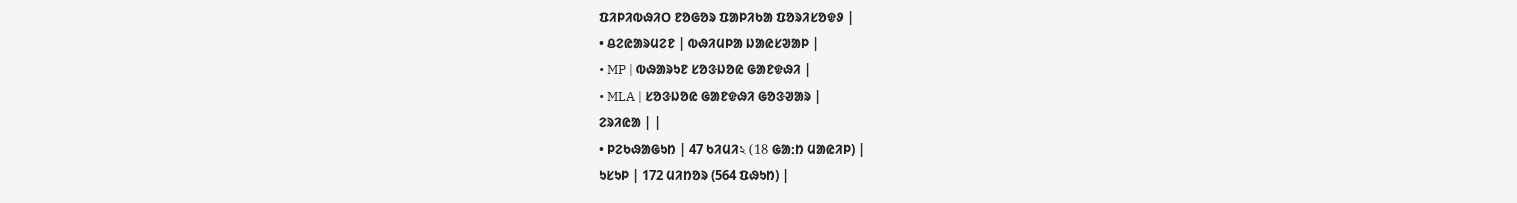ᱯᱤᱞᱤᱵᱷᱤᱛ ᱱᱚᱜᱚᱨ ᱯᱟᱞᱤᱠᱟ ᱯᱚᱨᱤᱥᱚᱫᱽ |
• ᱪᱮᱭᱟᱨᱢᱮᱱ | ᱵᱷᱤᱢᱞᱟ ᱡᱟᱭᱥᱣᱟᱞ |
• MP | ᱵᱷᱟᱨᱩᱱ ᱥᱚᱝᱡᱚᱭ ᱜᱟᱱᱫᱷᱤ |
• MLA | ᱥᱚᱝᱡᱚᱭ ᱜᱟᱱᱫᱷᱤ ᱜᱚᱝᱣᱟᱨ |
ᱮᱨᱤᱭᱟ | |
• ᱞᱮᱠᱷᱟᱜᱩᱴ | 47 ᱠᱤᱢᱤ২ (18 ᱜᱟᱺᱴ ᱢᱟᱭᱤᱞ) |
ᱩᱥᱩᱞ | 172 ᱢᱤᱴᱚᱨ (564 ᱯᱷᱩᱴ) |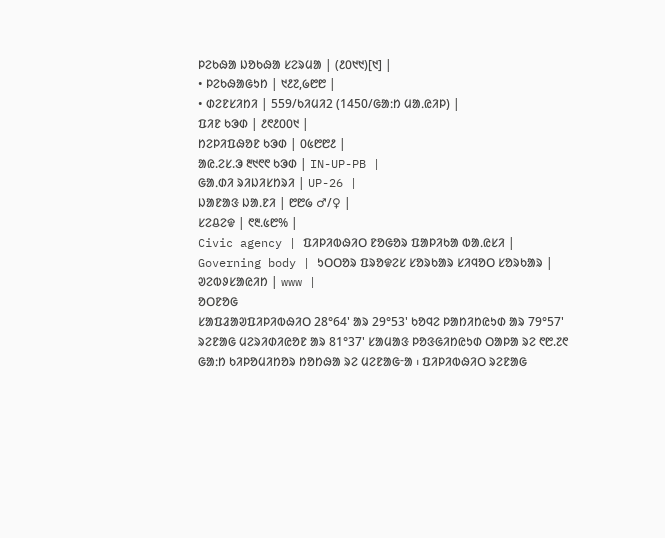ᱞᱮᱠᱷᱟ ᱡᱚᱠᱷᱟ ᱥᱮᱨᱢᱟ | (᱒᱐᱑᱑)[᱑] |
• ᱞᱮᱠᱷᱟᱜᱩᱴ | ᱑᱒᱗,᱙᱘᱘ |
• ᱰᱮᱱᱥᱤᱴᱤ | 559/ᱠᱤᱢᱤ2 (1450/ᱜᱟᱺᱴ ᱢᱟᱹᱭᱤᱞ) |
ᱯᱤᱱ ᱠᱳᱰ | ᱒᱖᱒᱐᱐᱑ |
ᱴᱮᱞᱤᱯᱷᱚᱱ ᱠᱳᱰ | ᱐᱕᱘᱘᱒ |
ᱟᱭ.ᱮᱥ.ᱳ ᱓᱑᱖᱖ ᱠᱳᱰ | IN-UP-PB |
ᱜᱟᱹᱰᱤ ᱨᱤᱡᱤᱥᱴᱨᱤ | UP-26 |
ᱡᱟᱱᱟᱝ ᱡᱟᱹᱱᱤ | ᱘᱘᱙ ♂/♀ |
ᱥᱮᱪᱮᱫ | ᱖᱓.᱕᱘% |
Civic agency | ᱯᱤᱞᱤᱵᱷᱤᱛ ᱱᱚᱜᱚᱨ ᱯᱟᱞᱤᱠᱟ ᱵᱟᱹᱭᱥᱤ |
Governing body | ᱩᱛᱛᱚᱨ ᱯᱨᱚᱫᱮᱥ ᱥᱚᱨᱠᱟᱨ ᱥᱤᱧᱚᱛ ᱥᱚᱨᱠᱟᱨ |
ᱣᱮᱵᱽᱥᱟᱭᱤᱴ | www |
ᱚᱛᱱᱚᱜ
ᱥᱟᱯᱲᱟᱣᱯᱤᱞᱤᱵᱷᱤᱛ 28°64' ᱟᱨ 29°53' ᱠᱚᱧᱮ ᱞᱟᱴᱤᱴᱭᱩᱰ ᱟᱨ 79°57' ᱨᱮᱱᱟᱜ ᱢᱮᱨᱤᱰᱤᱭᱚᱱ ᱟᱨ 81°37' ᱥᱟᱢᱟᱝ ᱞᱚᱝᱜᱤᱴᱭᱩᱰ ᱛᱟᱞᱟ ᱨᱮ ᱖᱘.᱗᱖ ᱜᱟᱺᱴ ᱠᱤᱞᱚᱢᱤᱴᱚᱨ ᱴᱚᱴᱷᱟ ᱨᱮ ᱢᱮᱱᱟᱜᱼᱟ ᱾ ᱯᱤᱞᱤᱵᱷᱤᱛ ᱨᱮᱱᱟᱜ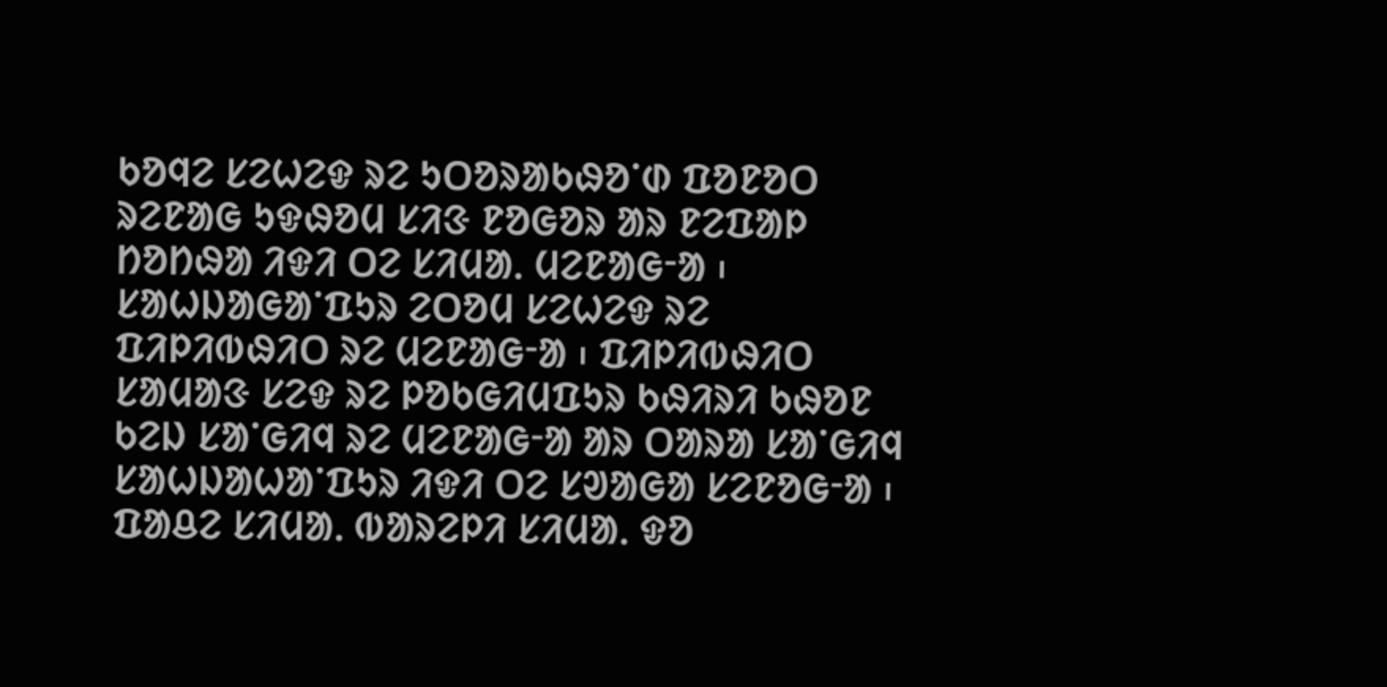ᱠᱚᱧᱮ ᱥᱮᱦᱮᱫ ᱨᱮ ᱩᱛᱚᱨᱟᱠᱷᱚᱸᱰ ᱯᱚᱱᱚᱛ ᱨᱮᱱᱟᱜ ᱩᱫᱷᱚᱢ ᱥᱤᱝ ᱱᱚᱜᱚᱨ ᱟᱨ ᱱᱮᱯᱟᱞ ᱴᱚᱴᱷᱟ ᱤᱫᱤ ᱛᱮ ᱥᱤᱢᱟᱹ ᱢᱮᱱᱟᱜᱼᱟ ᱾ ᱥᱟᱦᱡᱟᱜᱟᱸᱯᱩᱨ ᱮᱛᱚᱢ ᱥᱮᱦᱮᱫ ᱨᱮ ᱯᱤᱞᱤᱵᱷᱤᱛ ᱨᱮ ᱢᱮᱱᱟᱜᱼᱟ ᱾ ᱯᱤᱞᱤᱵᱷᱤᱛ ᱥᱟᱢᱟᱝ ᱥᱮᱫ ᱨᱮ ᱞᱚᱠᱜᱤᱢᱯᱩᱨ ᱠᱷᱤᱨᱤ ᱠᱷᱚᱱ ᱠᱮᱡ ᱥᱟᱸᱜᱤᱧ ᱨᱮ ᱢᱮᱱᱟᱜᱼᱟ ᱟᱨ ᱛᱟᱨᱟ ᱥᱟᱸᱜᱤᱧ ᱥᱟᱦᱡᱟᱦᱟᱸᱯᱩᱨ ᱤᱫᱤ ᱛᱮ ᱥᱣᱟᱜᱟ ᱥᱮᱱᱚᱜᱼᱟ ᱾ ᱯᱟᱪᱮ ᱥᱤᱢᱟᱹ ᱵᱟᱨᱮᱞᱤ ᱥᱤᱢᱟᱹ ᱫᱚ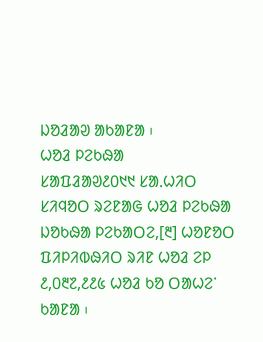ᱡᱚᱲᱟᱣ ᱟᱠᱟᱱᱟ ᱾
ᱦᱚᱲ ᱞᱮᱠᱷᱟ
ᱥᱟᱯᱲᱟᱣ᱒᱐᱑᱑ ᱥᱟᱹᱦᱤᱛ ᱥᱤᱧᱚᱛ ᱨᱮᱱᱟᱜ ᱦᱚᱲ ᱞᱮᱠᱷᱟ ᱡᱚᱠᱷᱟ ᱞᱮᱠᱟᱛᱮ,[᱓] ᱦᱚᱱᱚᱛ ᱯᱤᱞᱤᱵᱷᱤᱛ ᱨᱤᱱ ᱦᱚᱲ ᱮᱞ ᱒,᱐᱓᱗,᱒᱒᱕ ᱦᱚᱲ ᱠᱚ ᱛᱟᱦᱮᱸ ᱠᱟᱱᱟ ᱾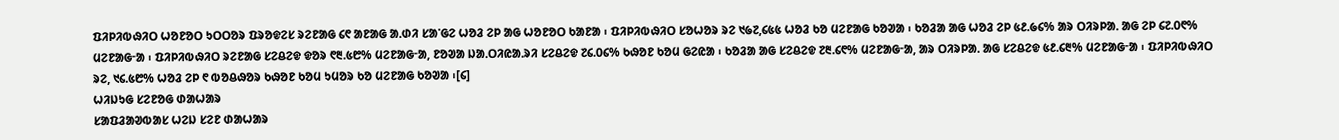ᱯᱤᱞᱤᱵᱷᱤᱛ ᱦᱚᱱᱚᱛ ᱩᱛᱛᱚᱨ ᱯᱨᱚᱫᱮᱥ ᱨᱮᱱᱟᱜ ᱔᱖ ᱟᱱᱟᱜ ᱟᱹᱰᱤ ᱥᱟᱸᱜᱮ ᱦᱚᱲ ᱮᱞ ᱟᱜ ᱦᱚᱱᱚᱛ ᱠᱟᱱᱟ ᱾ ᱯᱤᱞᱤᱵᱷᱤᱛ ᱥᱚᱦᱚᱨ ᱨᱮ ᱑᱙᱗,᱔᱕᱕ ᱦᱚᱲ ᱠᱚ ᱢᱮᱱᱟᱜ ᱠᱚᱣᱟ ᱾ ᱠᱚᱲᱟ ᱟᱜ ᱦᱚᱲ ᱮᱞ ᱕᱒.᱙᱔% ᱟᱨ ᱛᱤᱨᱞᱟᱹ ᱟᱜ ᱮᱞ ᱔᱗.᱐᱖% ᱢᱮᱱᱟᱜᱼᱟ ᱾ ᱯᱤᱞᱤᱵᱷᱤᱛ ᱨᱮᱱᱟᱜ ᱥᱮᱪᱮᱫ ᱫᱚᱨ ᱖᱓.᱕᱘% ᱢᱮᱱᱟᱜᱼᱟ, ᱱᱚᱣᱟ ᱡᱟᱹᱛᱤᱭᱟᱹᱨᱤ ᱥᱮᱪᱮᱫ ᱗᱔.᱐᱔% ᱠᱷᱚᱱ ᱠᱚᱢ ᱜᱮᱭᱟ ᱾ ᱠᱚᱲᱟ ᱟᱜ ᱥᱮᱪᱮᱫ ᱗᱓.᱔᱖% ᱢᱮᱱᱟᱜᱼᱟ, ᱟᱨ ᱛᱤᱨᱞᱟᱹ ᱟᱜ ᱥᱮᱪᱮᱫ ᱕᱒.᱔᱓% ᱢᱮᱱᱟᱜᱼᱟ ᱾ ᱯᱤᱞᱤᱵᱷᱤᱛ ᱨᱮ, ᱑᱔.᱕᱘% ᱦᱚᱲ ᱮᱞ ᱖ ᱵᱚᱪᱷᱚᱨ ᱠᱷᱚᱱ ᱠᱚᱢ ᱩᱢᱚᱨ ᱠᱚ ᱢᱮᱱᱟᱜ ᱠᱚᱣᱟ ᱾[᱔]
ᱦᱤᱡᱩᱜ ᱥᱮᱱᱚᱜ ᱰᱟᱦᱟᱨ
ᱥᱟᱯᱲᱟᱣᱵᱟᱥ ᱦᱮᱡ ᱥᱮᱱ ᱰᱟᱦᱟᱨ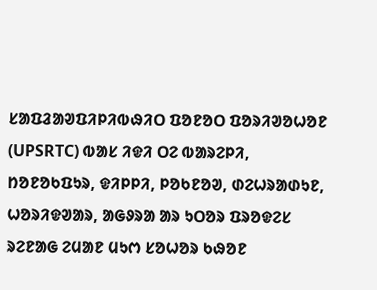ᱥᱟᱯᱲᱟᱣᱯᱤᱞᱤᱵᱷᱤᱛ ᱯᱚᱱᱚᱛ ᱯᱚᱨᱤᱣᱚᱦᱚᱱ (UPSRTC) ᱵᱟᱥ ᱤᱫᱤ ᱛᱮ ᱵᱟᱨᱮᱞᱤ, ᱴᱚᱱᱚᱠᱯᱩᱨ, ᱫᱤᱞᱞᱤ, ᱞᱚᱠᱱᱚᱣ, ᱰᱮᱦᱨᱟᱰᱩᱱ, ᱦᱚᱨᱤᱫᱣᱟᱨ, ᱟᱜᱽᱨᱟ ᱟᱨ ᱩᱛᱚᱨ ᱯᱨᱚᱫᱮᱥ ᱨᱮᱱᱟᱜ ᱮᱢᱟᱱ ᱢᱩᱬ ᱥᱚᱦᱚᱨ ᱠᱷᱚᱱ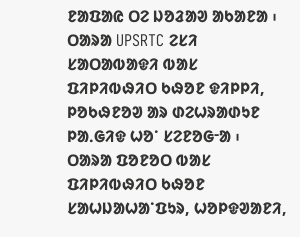ᱱᱟᱯᱟᱭ ᱛᱮ ᱡᱚᱲᱟᱣ ᱟᱠᱟᱱᱟ ᱾ ᱛᱟᱨᱟ UPSRTC ᱮᱥᱤ ᱥᱟᱛᱟᱵᱟᱫᱤ ᱵᱟᱥ ᱯᱤᱞᱤᱵᱷᱤᱛ ᱠᱷᱚᱱ ᱫᱤᱞᱞᱤ, ᱞᱚᱠᱷᱱᱚᱣ ᱟᱨ ᱰᱮᱦᱨᱟᱰᱩᱱ ᱞᱟᱹᱜᱤᱫ ᱦᱚᱸ ᱥᱮᱱᱚᱜᱼᱟ ᱾ ᱛᱟᱨᱟ ᱯᱚᱱᱚᱛ ᱵᱟᱥ ᱯᱤᱞᱤᱵᱷᱤᱛ ᱠᱷᱚᱱ ᱥᱟᱦᱡᱟᱦᱟᱸᱯᱩᱨ, ᱦᱚᱞᱫᱣᱟᱱᱤ,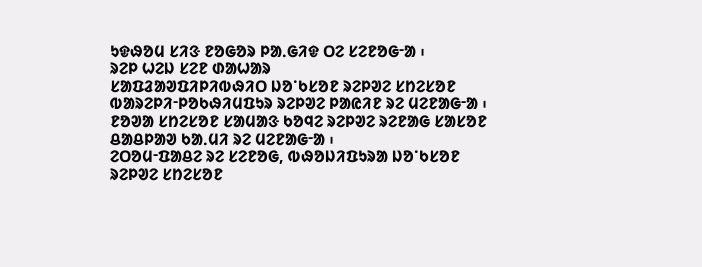ᱩᱫᱷᱚᱢ ᱥᱤᱝ ᱱᱚᱜᱚᱨ ᱞᱟᱹᱜᱤᱫ ᱛᱮ ᱥᱮᱱᱚᱜᱼᱟ ᱾
ᱨᱮᱞ ᱦᱮᱡ ᱥᱮᱱ ᱰᱟᱦᱟᱨ
ᱥᱟᱯᱲᱟᱣᱯᱤᱞᱤᱵᱷᱤᱛ ᱡᱚᱸᱠᱥᱚᱱ ᱨᱮᱞᱣᱮ ᱥᱴᱮᱥᱚᱱ ᱵᱟᱨᱮᱞᱤᱼᱞᱚᱠᱷᱤᱢᱯᱩᱨ ᱨᱮᱞᱣᱮ ᱞᱟᱭᱤᱱ ᱨᱮ ᱢᱮᱱᱟᱜᱼᱟ ᱾ ᱱᱚᱣᱟ ᱥᱴᱮᱥᱚᱱ ᱥᱟᱢᱟᱝ ᱠᱚᱧᱮ ᱨᱮᱞᱣᱮ ᱨᱮᱱᱟᱜ ᱥᱟᱥᱚᱱ ᱪᱟᱪᱞᱟᱣ ᱠᱟᱹᱢᱤ ᱨᱮ ᱢᱮᱱᱟᱜᱼᱟ ᱾
ᱮᱛᱚᱢᱼᱯᱟᱪᱮ ᱨᱮ ᱥᱮᱱᱚᱜ, ᱵᱷᱚᱡᱤᱯᱩᱨᱟ ᱡᱚᱸᱠᱥᱚᱱ ᱨᱮᱞᱣᱮ ᱥᱴᱮᱥᱚᱱ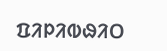ᱯᱤᱞᱤᱵᱷᱤᱛ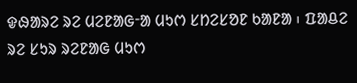ᱫᱷᱟᱨᱮ ᱨᱮ ᱢᱮᱱᱟᱜᱼᱟ ᱢᱩᱬ ᱥᱴᱮᱥᱚᱱ ᱠᱟᱱᱟ ᱾ ᱯᱟᱪᱮ ᱨᱮ ᱥᱩᱨ ᱨᱮᱱᱟᱜ ᱢᱩᱬ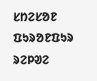ᱥᱴᱮᱥᱚᱱ ᱯᱩᱨᱚᱱᱯᱩᱨ ᱨᱮᱞᱣᱮ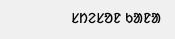ᱥᱴᱮᱥᱚᱱ ᱠᱟᱱᱟ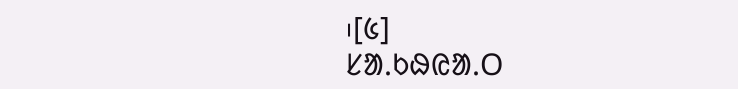᱾[᱕]
ᱥᱟᱹᱠᱷᱭᱟᱹᱛ